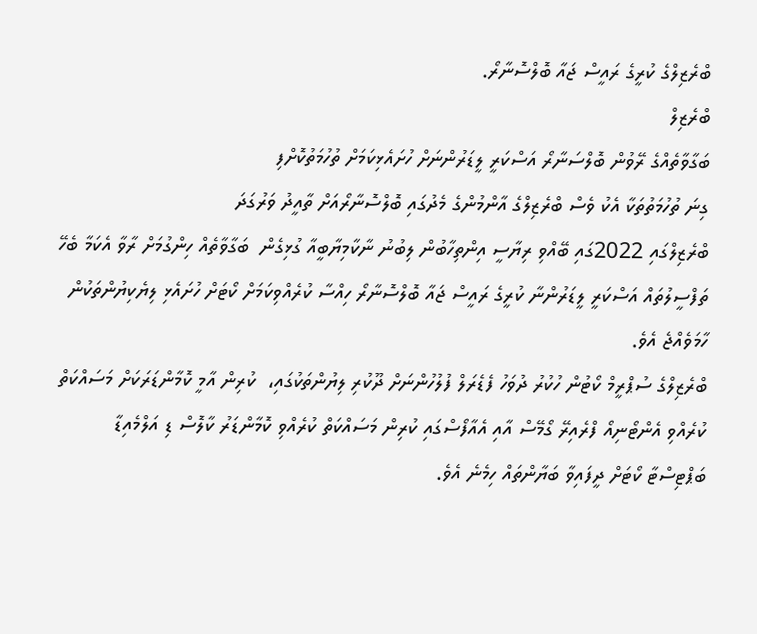ބްރެޒިލްގެ ކުރީގެ ރައީސް ޖައާ ބޮލްސޮނާރޯ.
ބްރެޒިލް
ބަގާވާތެއްގެ ރޭވުން ބޮލްސަނާރޯ އަސްކަރީ ލީޑަރުންނަށް ހުށައެޅިކަމަށް ތުހުމަތުކޮށްފި
ގިނަ ތުހުމަތުތަކާ އެކު ވެސް ބްރެޒިލްގެ އާންމުންގެ މެދުގައި ބޮލްސޮނާރޯއަށް ތާއީދު ވަރުގަދަ
ބްރެޒިލްގައި 2022ގައި ބޭއްވި ރިޔާސީ އިންތިހާބުން ލިބުނު ނާކާމިޔާބީއާ ގުޅިގެން  ބަގާވާތެއް ހިންގުމަށް ރާވާ އެކަމާ ބެހޭ ތަފްސީލުތައް އަސްކަރީ ލީޑަރުންނާ ކުރީގެ ރައީސް ޖައާ ބޮލްސޮނާރޯ ހިއްސާ ކުރެއްވިކަމަށް ކޯޓަށް ހުށައެޅި ލިޔެކިޔުންތަކުން ހާމަވެއްޖެ އެވެ.
ބްރެޒިލްގެ ސުޕްރީމް ކޯޓުން ހުކުރު ދުވަހު ފެޑެރަލް ފުލުހުންނަށް ދޫކުރި ލިޔުންތަކުގައި،  ކުރިން އާމީ ކޮމާންޑަރަކަށް މަސައްކަތް ކުރެއްވި އެންޓޯނިއޯ ފްރެއިރޭ ގޯމޭސް އާއި އެއާފޯސްގައި ކުރިން މަސައްކަތް ކުރެއްވި ކޮމާންޑަރު ކާލޮސް ޑި އަލްމެއިޑާ ބަޕްޓިސްޓާ ކޯޓަށް ދީފައިވާ ބަޔާންތައް ހިމެނެ އެވެ.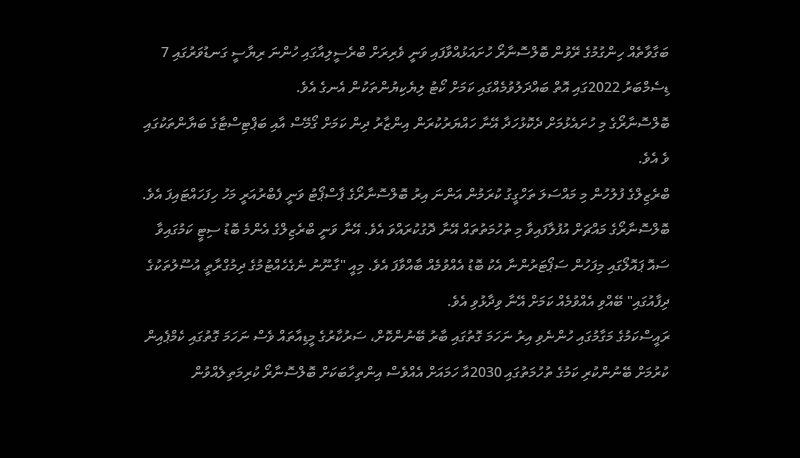ބަގާވާތެއް ހިންގުމުގެ ރޭވުން ބޮލްސޮނާރޯ ހުށައަޅުއްވާފައި ވަނީ ވެރިރަށް ބްރެސީލިއާގައި ހުންނަ ރިޔާސީ ގަނޑުވަރުގައި 7 ޑިސެމްބަރު 2022ގައި އޮތް ބައްދަލުވުމެއްގައި ކަމަށް ކޯޓު ލިޔެކިޔުންތަކުން އެނގެ އެވެ.
ބޮލްސޮނާރޯގެ މި ހުށައެޅުމަށް ދެކޮޅުހަދާ އޭނާ ހައްޔަރުކުރަން އިންޒާރު ދިން ކަމަށް ގޯމޭސް އާއި ބަޕްޓިސްޓާގެ ބަޔާންތަކުގައި ވެ އެވެ.
ބްރެޒިލްގެ ފުލުހުން މި މައްސަލަ ތަހްގީގު ކުރަމުން އަންނަ އިރު ބޮލްސޮނާރޯގެ ޕާސްޕޯޓު ވަނީ ފެބްރުއަރީ މަހު ހިފަހައްޓައިފަ އެވެ.
ބޮލްސޮނާރޯގެ މައްޗަށް އުފުލާފައިވާ މި ތުހުމަތުތައް އޭނާ ދޮގުކުރައްވަ އެވެ. އޭނާ ވަނީ ބްރެޒިލްގެ އެންމެ ބޮޑު ސިޓީ ކަމުގައިވާ ސައޮ ޕައޮލޯގައި މިފަހުން ސަޕޯޓަރުންނާ އެކު ބޮޑު އެއްވުމެއް ބާއްވާފަ އެވެ. މިއީ "ގާނޫނު ނެގެހެއްޓުމުގެ ދިމުގްރާތީ އުސޫލުތަކުގެ ދިފާއުގައި" ބޭއްވި އެއްވުމެއް ކަމަށް އޭނާ ވިދާޅުވި އެވެ.
ރައީސްކަމުގެ މަގާމުގައި ހުންނެވި އިރު ނަހަމަ ގޮތުގައި ބާރު ބޭނުންކޮށް، ސަރުކާރުގެ މީޑިއާތައް ވެސް ނަހަމަ ގޮތުގައި ކެމްޕެއިން ކުރުމަށް ބޭނުންކުރި ކަމުގެ ތުހުމަތުގައި 2030އާ ހަމައަށް އެއްވެސް އިންތިހާބަކަށް ބޮލްސޮނާރޯ ކުރިމަތިލެއްވުން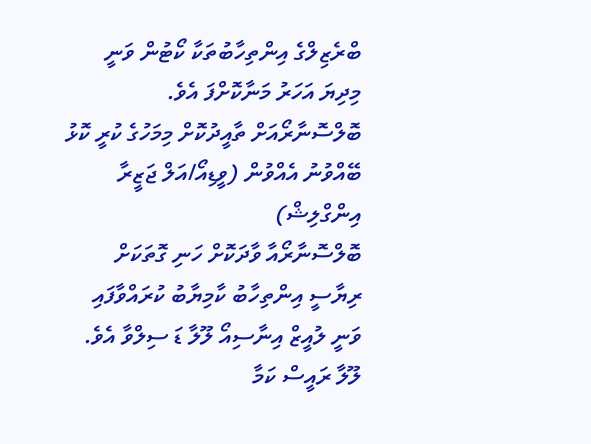ބްރެޒިލްގެ އިންތިހާބުތަކާ ކޯޓުން ވަނީ މިދިޔަ އަހަރު މަނާކޮށްފަ އެވެ.
ބޮލްސޮނާރޯއަށް ތާއީދުކޮށް މިމަހުގެ ކުރީ ކޮޅު ބޭއްވުނު އެއްވުން (ވީޑިއޯ/އަލް ޖަޒީރާ އިންގްލިޝް)
ބޮލްސޮނާރޯއާ ވާދަކޮށް ހަނި ގޮތަކަށް ރިޔާސީ އިންތިހާބު ކާމިޔާބު ކުރައްވާފައި ވަނީ ލުއީޒް އިނާސިއޯ ލޫލާ ޑަ ސިލްވާ އެވެ. ލޫލާ ރައީސް ކަމާ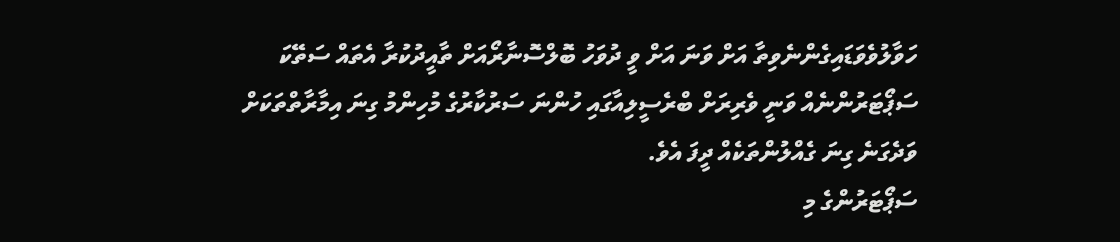ހަވާލުވެވަޑައިގެންނެވިތާ އަށް ވަނަ އަށް ވީ ދުވަހު ބޮލްސޮނާރޯއަށް ތާއީދުކުރާ އެތައް ސަތޭކަ ސަޕޯޓަރުންނެއް ވަނީ ވެރިރަށް ބްރެސީލިއާގައި ހުންނަ ސަރުކާރުގެ މުހިންމު ގިނަ އިމާރާތްތަކަށް ވަދެގަނެ ގިނަ ގެއްލުންތަކެއް ދީފަ އެވެ.
ސަޕޯޓަރުންގެ މި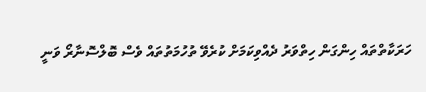ހަރަކާތްތައް ހިންގަން ހިތްވަރު ދެއްވިކަމަށް ކުރެވޭ ތުހުމަތުތައް ވެސް ބޮލްސޮނާރޯ ވަނީ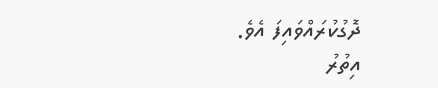ދޮގުކުރައްވައިފަ އެވެ.
އިތުރު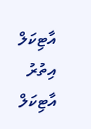އާޓިކަލް
އިތުރު އާޓިކަލް